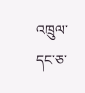འཁྲུལ་དང་ཅ་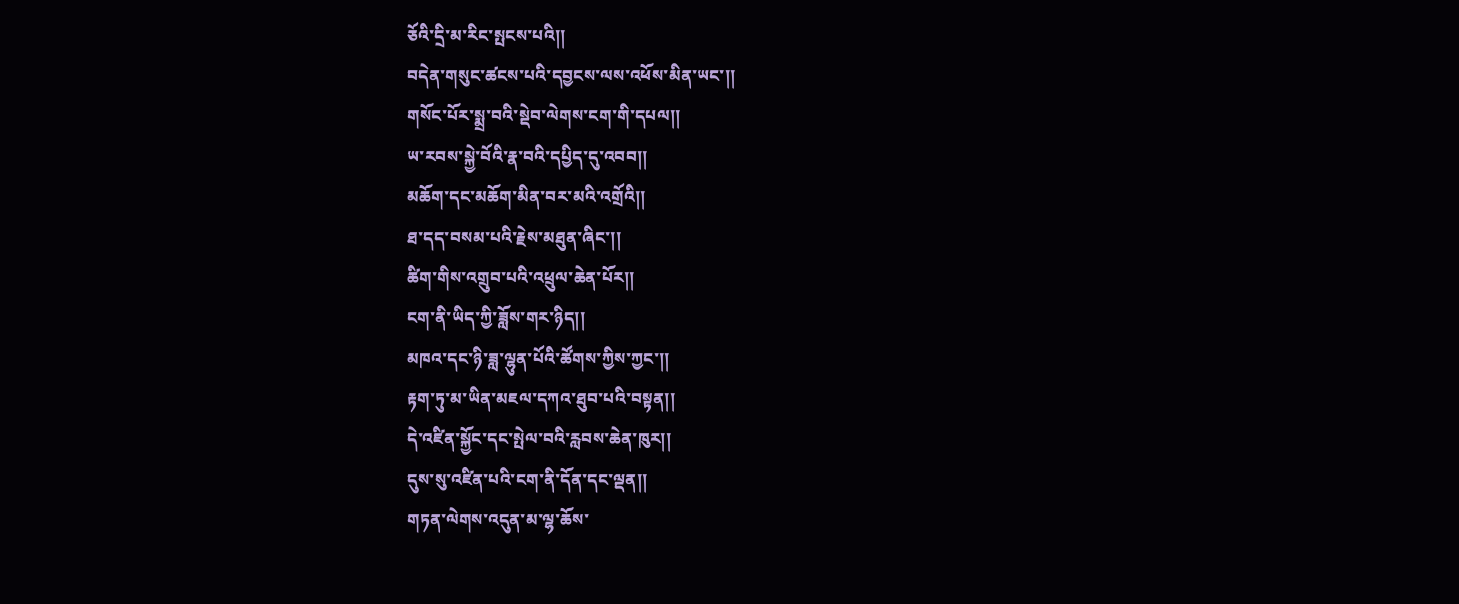ཅོའི་དྲི་མ་རིང་སྤངས་པའི།།
བདེན་གསུང་ཚངས་པའི་དབྱངས་ལས་འཕོས་མིན་ཡང་།།
གསོང་པོར་སྨྲ་བའི་སྡེབ་ལེགས་ངག་གི་དཔལ།།
ཡ་རབས་སྐྱེ་བོའི་རྣ་བའི་དཔྱིད་དུ་འབབ།།
མཆོག་དང་མཆོག་མིན་བར་མའི་འགྲོའི།།
ཐ་དད་བསམ་པའི་རྗེས་མཐུན་ཞིང་།།
ཚིག་གིས་འགྲུབ་པའི་འཕྲུལ་ཆེན་པོར།།
ངག་ནི་ཡིད་ཀྱི་ཟློས་གར་ཉིད།།
མཁའ་དང་ཉི་ཟླ་ལྷུན་པོའི་ཚོགས་ཀྱིས་ཀྱང་།།
རྟག་ཏུ་མ་ཡིན་མཇལ་དཀའ་ཐུབ་པའི་བསྟན།།
དེ་འཛིན་སྐྱོང་དང་སྤེལ་བའི་རླབས་ཆེན་ཁུར།།
དུས་སུ་འཛིན་པའི་ངག་ནི་དོན་དང་ལྡན།།
གཏན་ལེགས་འདུན་མ་ལྷ་ཆོས་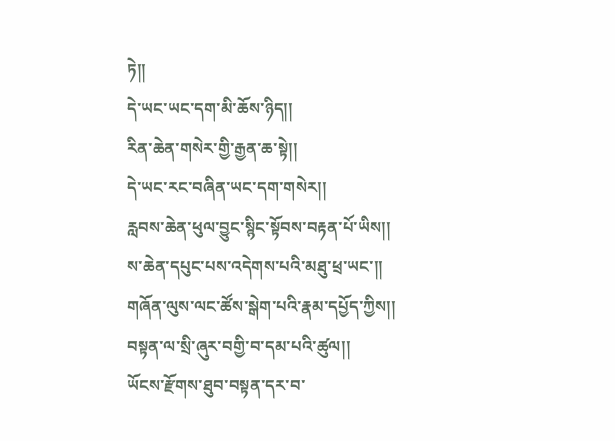ཏེ།།
དེ་ཡང་ཡང་དག་མི་ཆོས་ཉིད།།
རིན་ཆེན་གསེར་གྱི་རྒྱན་ཆ་སྟེ།།
དེ་ཡང་རང་བཞིན་ཡང་དག་གསེར།།
རླབས་ཆེན་ཕུལ་བྱུང་སྙིང་སྟོབས་བརྟན་པོ་ཡིས།།
ས་ཆེན་དཔུང་པས་འདེགས་པའི་མཐུ་ཕྲ་ཡང་།།
གཞོན་ལུས་ལང་ཚོས་སྒེག་པའི་རྣམ་དཔྱོད་ཀྱིས།།
བསྟན་ལ་སྲི་ཞུར་བགྱི་བ་དམ་པའི་ཚུལ།།
ཡོངས་རྫོགས་ཐུབ་བསྟན་དར་བ་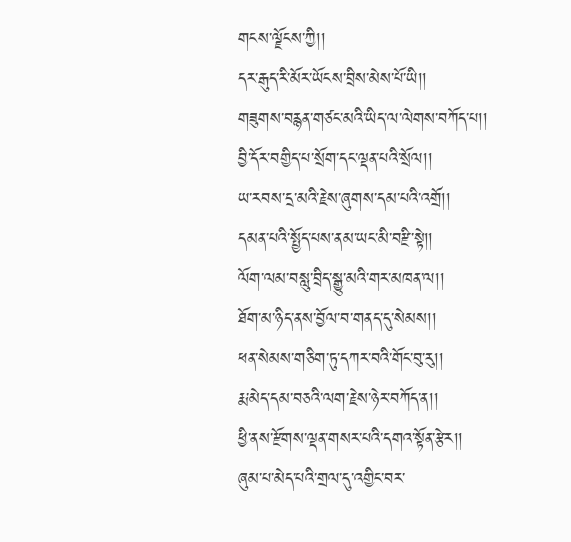གངས་ལྗོངས་ཀྱི།།
དར་རྒུད་རི་མོར་ཡོངས་བྲིས་མེས་པོ་ཡི།།
གཟུགས་བརྙན་གཙང་མའི་ཡིད་ལ་ལེགས་བཀོད་པ།།
བྱི་དོར་བགྱིད་པ་སྲོག་དང་ལྡན་པའི་སྲོལ།།
ཡ་རབས་དྲ་མའི་རྗེས་ཞུགས་དམ་པའི་འགྲོ།།
དམན་པའི་སྤྱོད་པས་ནམ་ཡང་མི་བརྫི་སྟེ།།
ལོག་ལམ་བསླུ་བྲིད་སྒྱུ་མའི་གར་མཁན་ལ།།
ཐོག་མ་ཉིད་ནས་བྱོལ་བ་གནད་དུ་སེམས།།
ཕན་སེམས་གཅིག་ཏུ་དཀར་བའི་གོང་བུ་རུ།།
རྨ་མེད་དམ་བཅའི་ལག་རྗེས་ཉེར་བཀོད་ན།།
ཕྱི་ནས་རྫོགས་ལྡན་གསར་པའི་དགའ་སྟོན་རྩེར།།
ཞུམ་པ་མེད་པའི་གྲལ་དུ་འགྱིང་བར་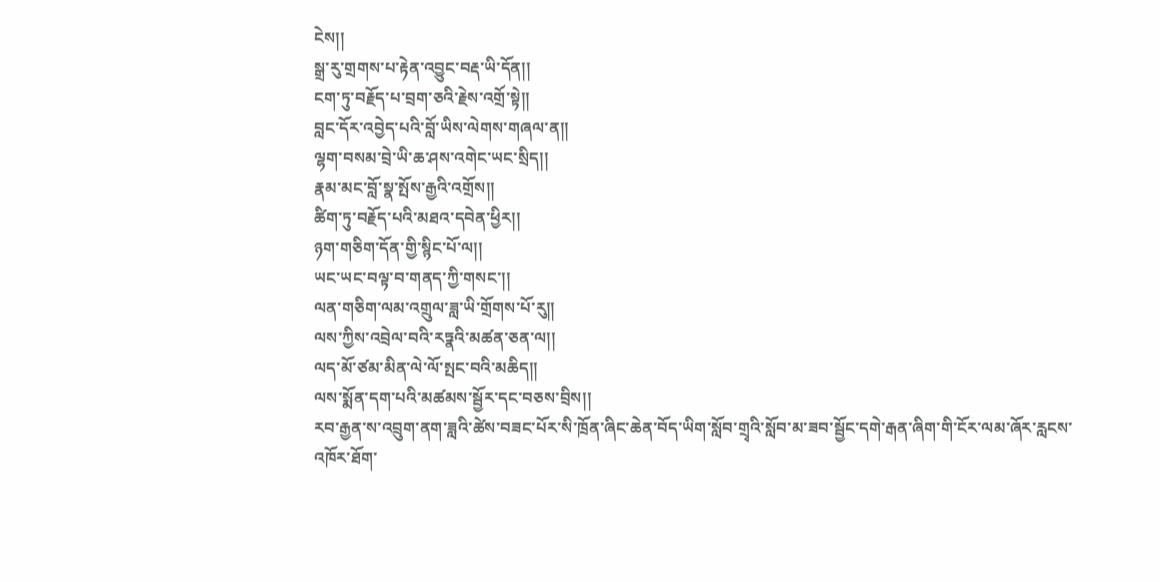ངེས།།
སྒྲ་རུ་གྲགས་པ་རྟེན་འབྱུང་བརྡ་ཡི་དོན།།
ངག་ཏུ་བརྗོད་པ་བྲག་ཅའི་རྗེས་འགྲོ་སྟེ།།
བླང་དོར་འབྱེད་པའི་བློ་ཡིས་ལེགས་གཞལ་ན།།
ལྷག་བསམ་བྲེ་ཡི་ཆ་ཤས་འགེང་ཡང་སྲིད།།
རྣམ་མང་བློ་སྣ་སྤོས་རྒྱའི་འགྲོས།།
ཚིག་ཏུ་བརྗོད་པའི་མཐའ་དབེན་ཕྱིར།།
ཉག་གཅིག་དོན་གྱི་སྙིང་པོ་ལ།།
ཡང་ཡང་བལྟ་བ་གནད་ཀྱི་གསང་།།
ལན་གཅིག་ལམ་འགྲུལ་ཟླ་ཡི་གྲོགས་པོ་རུ།།
ལས་ཀྱིས་འབྲེལ་བའི་རཏྣའི་མཚན་ཅན་ལ།།
ལད་མོ་ཙམ་མིན་ལེ་ལོ་སྤང་བའི་མཆིད།།
ལས་སྨོན་དག་པའི་མཚམས་སྦྱོར་དང་བཅས་བྲིས།།
རབ་རྒྱན་ས་འབྲུག་ནག་ཟླའི་ཚེས་བཟང་པོར་སི་ཁྲོན་ཞིང་ཆེན་བོད་ཡིག་སློབ་གྲྭའི་སློབ་མ་ཟབ་སྦྱོང་དགེ་རྒན་ཞིག་གི་ངོར་ལམ་ཞོར་རླངས་འཁོར་ཐོག་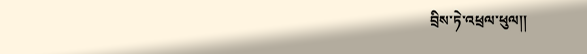བྲིས་ཏེ་འཕྲལ་ཕུལ།།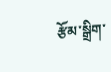རྩོམ་སྒྲིག་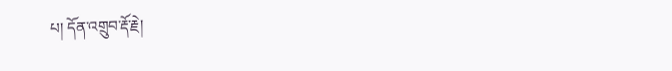པ། དོན་འགྲུབ་རྡོ་རྗེ།